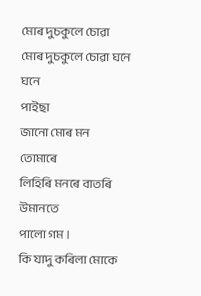মোৰ দুচকুলে চোৱা
মোৰ দুচকুলে চোৱা ঘনে
ঘনে
পাইছা
জানো মোৰ মন
তোমাৰে
লিহিৰি মনৰে বাতৰি
উমানতে
পালো গম ।
কি যাদু কৰিলা মোকে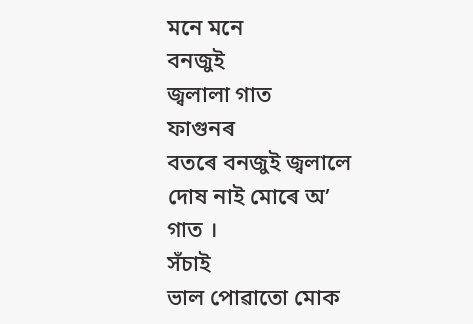মনে মনে
বনজুই
জ্বলালা গাত
ফাগুনৰ
বতৰে বনজুই জ্বলালে
দোষ নাই মোৰে অ’
গাত ।
সঁচাই
ভাল পোৱাতো মোক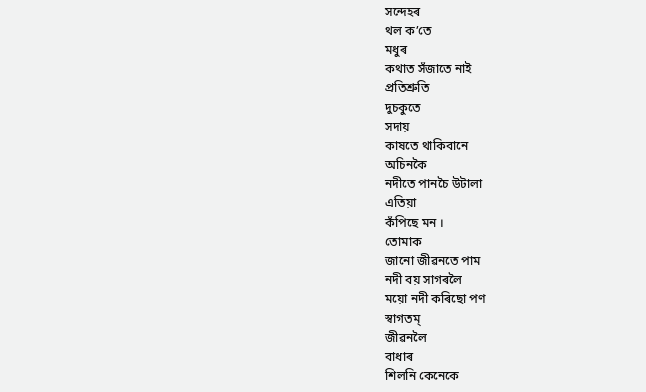সন্দেহৰ
থল ক’তে
মধুৰ
কথাত সঁজাতে নাই
প্ৰতিশ্ৰুতি
দুচকুতে
সদায়
কাষতে থাকিবানে
অচিনকৈ
নদীতে পানচৈ উটালা
এতিয়া
কঁপিছে মন ।
তোমাক
জানো জীৱনতে পাম
নদী বয় সাগৰলৈ
ময়ো নদী কৰিছো পণ
স্বাগতম্
জীৱনলৈ
বাধাৰ
শিলনি কেনেকে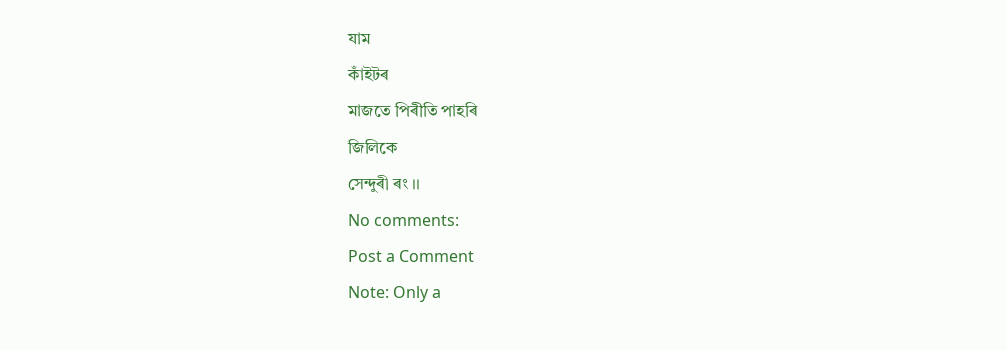যাম
কাঁইটৰ
মাজতে পিৰীতি পাহৰি
জিলিকে
সেন্দুৰী ৰং ।।
No comments:
Post a Comment
Note: Only a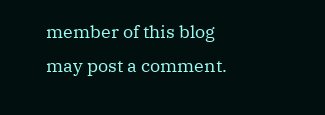member of this blog may post a comment.